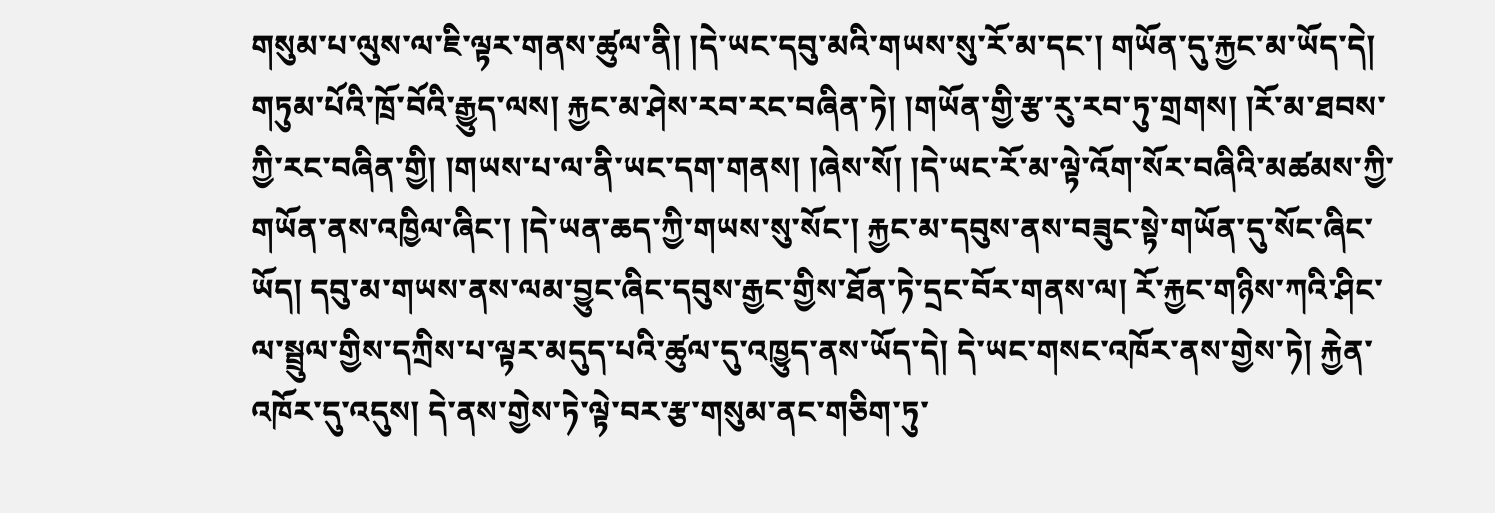གསུམ་པ་ལུས་ལ་ཇི་ལྟར་གནས་ཚུལ་ནི། །དེ་ཡང་དབུ་མའི་གཡས་སུ་རོ་མ་དང་། གཡོན་དུ་རྐྱང་མ་ཡོད་དེ། གཏུམ་པོའི་ཁྲོ་བོའི་རྒྱུད་ལས། རྐྱང་མ་ཤེས་རབ་རང་བཞིན་ཏེ། །གཡོན་གྱི་རྩ་རུ་རབ་ཏུ་གྲགས། །རོ་མ་ཐབས་ཀྱི་རང་བཞིན་གྱི། །གཡས་པ་ལ་ནི་ཡང་དག་གནས། །ཞེས་སོ། །དེ་ཡང་རོ་མ་ལྟེ་འོག་སོར་བཞིའི་མཚམས་ཀྱི་གཡོན་ནས་འཁྱིལ་ཞིང་། །དེ་ཡན་ཆད་ཀྱི་གཡས་སུ་སོང་། རྐྱང་མ་དབུས་ནས་བཟུང་སྟེ་གཡོན་དུ་སོང་ཞིང་ཡོད། དབུ་མ་གཡས་ནས་ལམ་བྱུང་ཞིང་དབུས་རྒྱང་གྱིས་ཐོན་ཏེ་དྲང་བོར་གནས་ལ། རོ་རྐྱང་གཉིས་ཀའི་ཤིང་ལ་སྦྲུལ་གྱིས་དཀྲིས་པ་ལྟར་མདུད་པའི་ཚུལ་དུ་འཁྱུད་ནས་ཡོད་དེ། དེ་ཡང་གསང་འཁོར་ནས་གྱེས་ཏེ། རྐྱེན་འཁོར་དུ་འདུས། དེ་ནས་གྱེས་ཏེ་ལྟེ་བར་རྩ་གསུམ་ནང་གཅིག་ཏུ་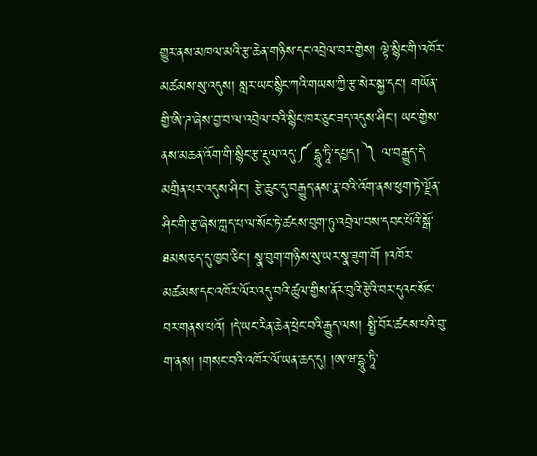གྱུར་ནས་མཁལ་མའི་རྩ་ཆེན་གཉིས་དང་འབྲེལ་བར་གྱེས། ལྟེ་སྙིང་གི་འཁོར་མཚམས་སུ་འདུས། སླར་ཡང་སྙིང་ཀའི་གཡས་ཀྱི་རྩ་སེར་སྐྱ་དང་། གཡོན་གྱི་ཨི་ཌ་ཞེས་བྱ་བ་ལ་འབྲེལ་བའི་སྙིང་ཁར་ཅུང་ཟད་འདུས་ཤིང་། ཡང་གྱེས་ནས་མཆན་འོག་གི་སྙིང་རྩ་རྡུལ་འདུ་༼ དྷཱུ་ཏཱི་དཔྱད། ༽ ལ་བརྒྱུད་དེ་མགྲིན་པར་འདུས་ཤིང་། རྩེ་ཆུང་དུ་བརྒྱུད་ནས་རྣ་བའི་འོག་ནས་ཕུག་ཏེ་ལྗོན་ཤིང་གི་རྩ་ཞེས་ཀླད་པ་ལ་སོང་ཏེ་ཚངས་བུག་ཏུ་འབྲེལ་བས་དབང་པོའི་སྒོ་ཐམས་ཅད་དུ་ཁྱབ་ཅིང་། སྣ་བུག་གཉིས་སུ་ཡར་སྣ་ཟུག་གོ །འཁོར་མཚམས་དང་འཁོར་ལོར་འདུ་བའི་ཚུལ་གྱིས་ནོར་བུའི་རྩེའི་བར་དུའང་སོང་བར་གནས་པའོ། །དེ་ཡང་རིན་ཆེན་ཕྲེང་བའི་རྒྱུད་ལས། སྤྱི་བོར་ཚངས་པའི་བུ་ག་ནས། །གསང་བའི་འཁོར་ལོ་ཡན་ཆད་དུ། །ཨ་ཝ་དྷཱུ་ཏཱི་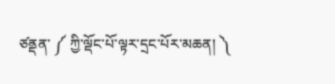ཙནྡན་ ༼ ཀྱི་ལྡོང་པོ་ལྟར་དྲང་པོར་མཆན། ༽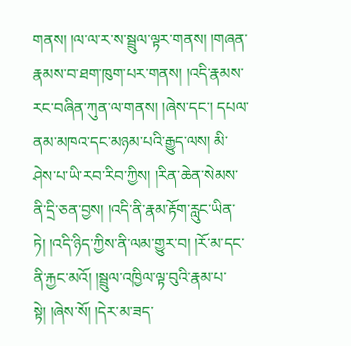གནས། །ལ་ལ་ར་ས་སྦྲུལ་ལྟར་གནས། །གཞན་རྣམས་བ་ཐག་ཁུག་པར་གནས། །འདི་རྣམས་རང་བཞིན་ཀུན་ལ་གནས། །ཞེས་དང་། དཔལ་ནམ་མཁའ་དང་མཉམ་པའི་རྒྱུད་ལས། མི་ཤེས་པ་ཡི་རབ་རིབ་ཀྱིས། །རིན་ཆེན་སེམས་ནི་དྲི་ཅན་བྱས། །འདི་ནི་རྣམ་རྟོག་རླུང་ཡིན་ཏེ། །འདི་ཉིད་ཀྱིས་ནི་ལམ་གྱུར་བ། །རོ་མ་དང་ནི་རྐྱང་མའོ། །སྦྲུལ་འཁྱིལ་ལྟ་བུའི་རྣམ་པ་སྟེ། །ཞེས་སོ། །དེར་མ་ཟད་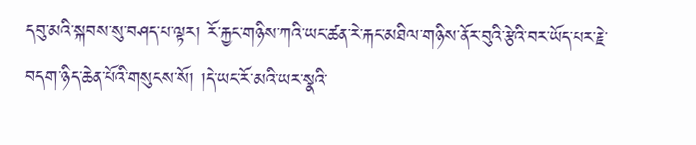དབུ་མའི་སྐབས་སུ་བཤད་པ་ལྟར། རོ་རྐྱང་གཉིས་ཀའི་ཡང་ཚན་རེ་རྐང་མཐིལ་གཉིས་ནོར་བུའི་རྩེའི་བར་ཡོད་པར་རྗེ་བདག་ཉིད་ཆེན་པོའི་གསུངས་སོ། །དེ་ཡང་རོ་མའི་ཡར་སྣའི་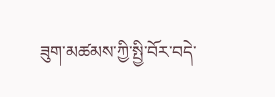ཟུག་མཚམས་ཀྱི་སྤྱི་བོར་བདེ་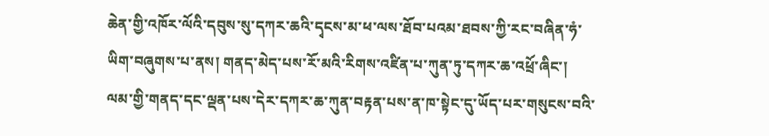ཆེན་གྱི་འཁོར་ལོའི་དབུས་སུ་དཀར་ཆའི་དྭངས་མ་ཕ་ལས་ཐོབ་པའམ་ཐབས་ཀྱི་རང་བཞིན་ཧཾ་ཡིག་བཞུགས་པ་ནས། གནད་མེད་པས་རོ་མའི་རིགས་འཛིན་པ་ཀུན་ཏུ་དཀར་ཆ་འཕྲོ་ཞིང་། ལམ་གྱི་གནད་དང་ལྡན་པས་དེར་དཀར་ཆ་ཀུན་བརྟན་པས་ན་ཁ་སྟེང་དུ་ཡོད་པར་གསུངས་བའི་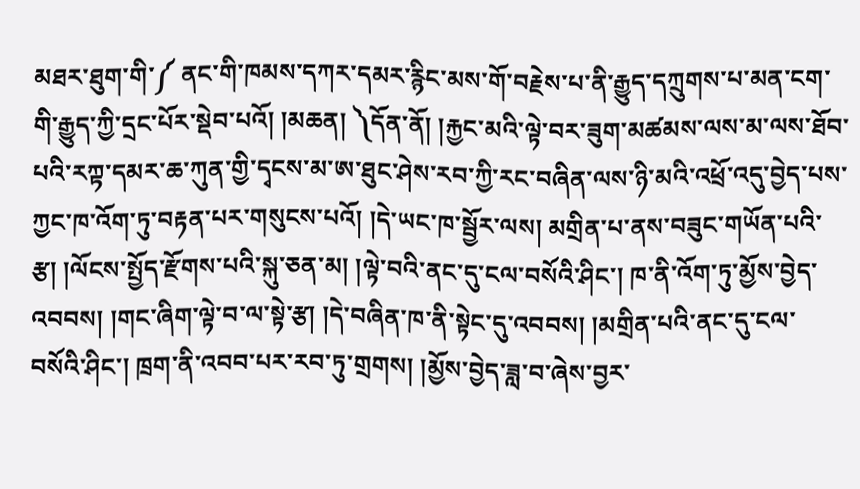མཐར་ཐུག་གི་༼ ནང་གི་ཁམས་དཀར་དམར་རྙིང་མས་གོ་བརྗེས་པ་ནི་རྒྱུད་དཀྲུགས་པ་མན་ངག་གི་རྒྱུད་ཀྱི་དྲང་པོར་སྡེབ་པའོ། །མཆན། ༽དོན་ནོ། །རྐྱང་མའི་ལྟེ་བར་ཟུག་མཚམས་ལས་མ་ལས་ཐོབ་པའི་རཀྟ་དམར་ཆ་ཀུན་གྱི་དྭངས་མ་ཨ་ཐུང་ཤེས་རབ་ཀྱི་རང་བཞིན་ལས་ཉི་མའི་འཕྲོ་འདུ་བྱེད་པས་ཀྱང་ཁ་འོག་ཏུ་བརྟན་པར་གསུངས་པའོ། །དེ་ཡང་ཁ་སྦྱོར་ལས། མགྲིན་པ་ནས་བཟུང་གཡོན་པའི་རྩ། །ལོངས་སྤྱོད་རྫོགས་པའི་སྐུ་ཅན་མ། །ལྟེ་བའི་ནང་དུ་ངལ་བསོའི་ཤིང་། ཁ་ནི་འོག་ཏུ་མྱོས་བྱེད་འབབས། །གང་ཞིག་ལྟེ་བ་ལ་སྟེ་རྩ། །དེ་བཞིན་ཁ་ནི་སྟེང་དུ་འབབས། །མགྲིན་པའི་ནང་དུ་ངལ་བསོའི་ཤིང་། ཁྲག་ནི་འབབ་པར་རབ་ཏུ་གྲགས། །མྱོས་བྱེད་ཟླ་བ་ཞེས་བྱར་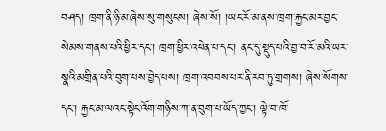བཤད། ཁྲག་ནི་ཉི་མ་ཞེས་སུ་གསུངས། ཞེས་སོ། །ཡང་རོ་མ་ནས་ཁྲག་རྐྱང་མར་བྱང་སེམས་གནས་པའི་ཕྱིར་དང་། ཁྲག་ཕྱིར་འཕེན་པ་དང་། ནང་དུ་སྡུད་པའི་བྱ་བ་རོ་མའི་ཡར་སྣའི་མགྲིན་པའི་བུག་པས་བྱེད་པས། ཁྲག་འབབས་པར་ནི་རབ་ཏུ་གྲགས། ཞེས་སོགས་དང་། རྐྱང་མ་ལའང་སྟེང་འོག་གཉིས་ཀ་ན་བུག་པ་ཡོད་ཀྱང་། ལྟེ་བ་ཁོ་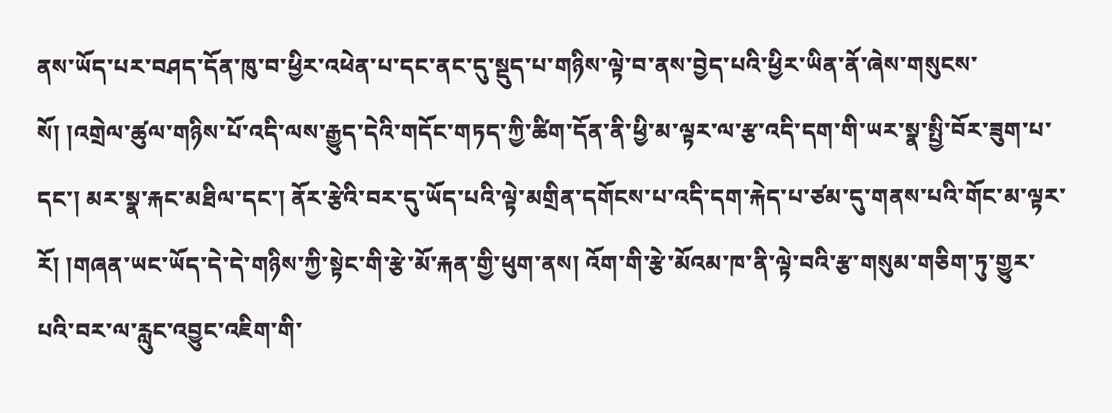ནས་ཡོད་པར་བཤད་དོན་ཁུ་བ་ཕྱིར་འཕེན་པ་དང་ནང་དུ་སྡུད་པ་གཉིས་ལྟེ་བ་ནས་བྱེད་པའི་ཕྱིར་ཡིན་ནོ་ཞེས་གསུངས་སོ། །འགྲེལ་ཚུལ་གཉིས་པོ་འདི་ལས་རྒྱུད་དེའི་གདོང་གཏད་ཀྱི་ཚིག་དོན་ནི་ཕྱི་མ་ལྟར་ལ་རྩ་འདི་དག་གི་ཡར་སྣ་སྤྱི་བོར་ཟུག་པ་དང་། མར་སྣ་རྐང་མཐིལ་དང་། ནོར་རྩེའི་བར་དུ་ཡོད་པའི་ལྟེ་མགྲིན་དགོངས་པ་འདི་དག་རྐེད་པ་ཙམ་དུ་གནས་པའི་གོང་མ་ལྟར་རོ། །གཞན་ཡང་ཡོད་དེ་དེ་གཉིས་ཀྱི་སྟེང་གི་རྩེ་མོ་རྐན་གྱི་ཕུག་ནས། འོག་གི་རྩེ་མོའམ་ཁ་ནི་ལྟེ་བའི་རྩ་གསུམ་གཅིག་ཏུ་གྱུར་པའི་བར་ལ་རླུང་འབྱུང་འཇིག་གི་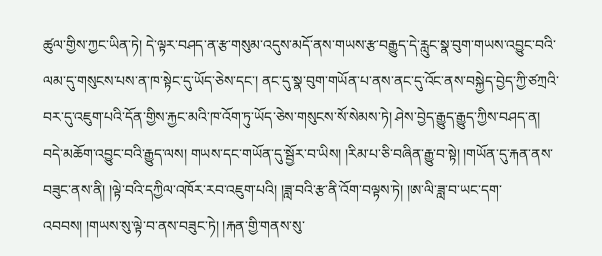ཚུལ་གྱིས་ཀྱང་ཡིན་ཏེ། དེ་ལྟར་བཤད་ན་རྩ་གསུམ་འདུས་མདོ་ནས་གཡས་རྩ་བརྒྱུད་དེ་རླུང་སྣ་བུག་གཡས་འབྱུང་བའི་ལམ་དུ་གསུངས་པས་ན་ཁ་སྟེང་དུ་ཡོད་ཅེས་དང་། ནང་དུ་སྣ་བུག་གཡོན་པ་ནས་ནང་དུ་འོང་ནས་བསྐྱེད་བྱེད་ཀྱི་ཙཀྲའི་བར་དུ་འཇུག་པའི་དོན་གྱིས་རྐྱང་མའི་ཁ་འོག་ཏུ་ཡོད་ཅེས་གསུངས་སོ་སེམས་ཏེ། ཤེས་བྱེད་རྒྱུད་རྒྱུད་ཀྱིས་བཤད་ན། བདེ་མཆོག་འབྱུང་བའི་རྒྱུད་ལས། གཡས་དང་གཡོན་དུ་སྦྱོར་བ་ཡིས། །རིམ་པ་ཅི་བཞིན་རྒྱུ་བ་སྟེ། །གཡོན་དུ་རྐན་ནས་བཟུང་ནས་ནི། །ལྟེ་བའི་དཀྱིལ་འཁོར་རབ་འཇུག་པའི། །ཟླ་བའི་རྩ་ནི་འོག་བལྟས་ཏེ། །ཨ་ལི་ཟླ་བ་ཡང་དག་འབབས། །གཡས་སུ་ལྟེ་བ་ནས་བཟུང་ཏེ། །རྐན་གྱི་གནས་སུ་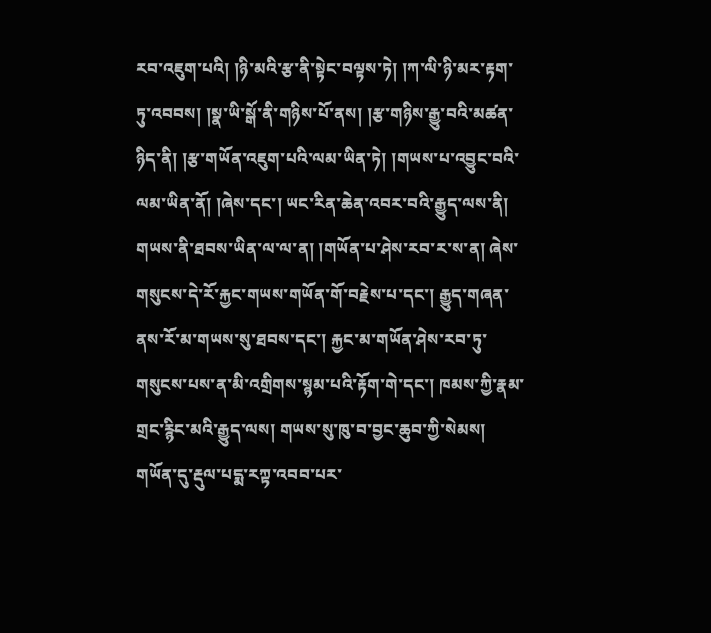རབ་འཇུག་པའི། །ཉི་མའི་རྩ་ནི་སྟེང་བལྟས་ཏེ། །ཀ་ལི་ཉི་མར་རྟག་ཏུ་འབབས། །སྣ་ཡི་སྒོ་ནི་གཉིས་པོ་ནས། །རྩ་གཉིས་རྒྱུ་བའི་མཚན་ཉིད་ནི། །རྩ་གཡོན་འཇུག་པའི་ལམ་ཡིན་ཏེ། །གཡས་པ་འབྱུང་བའི་ལམ་ཡིན་ནོ། །ཞེས་དང་། ཡང་རིན་ཆེན་འབར་བའི་རྒྱུད་ལས་ནི། གཡས་ནི་ཐབས་ཡིན་ལ་ལ་ན། །གཡོན་པ་ཤེས་རབ་ར་ས་ན། ཞེས་གསུངས་དེ་རོ་རྐྱང་གཡས་གཡོན་གོ་བརྗེས་པ་དང་། རྒྱུད་གཞན་ནས་རོ་མ་གཡས་སུ་ཐབས་དང་། རྐྱང་མ་གཡོན་ཤེས་རབ་ཏུ་གསུངས་པས་ན་མི་འགྲིགས་སྙམ་པའི་རྟོག་གེ་དང་། ཁམས་ཀྱི་རྣམ་གྲང་རྙིང་མའི་རྒྱུད་ལས། གཡས་སུ་ཁུ་བ་བྱང་ཆུབ་ཀྱི་སེམས། གཡོན་དུ་རྡུལ་པདྨ་རཀྟ་འབབ་པར་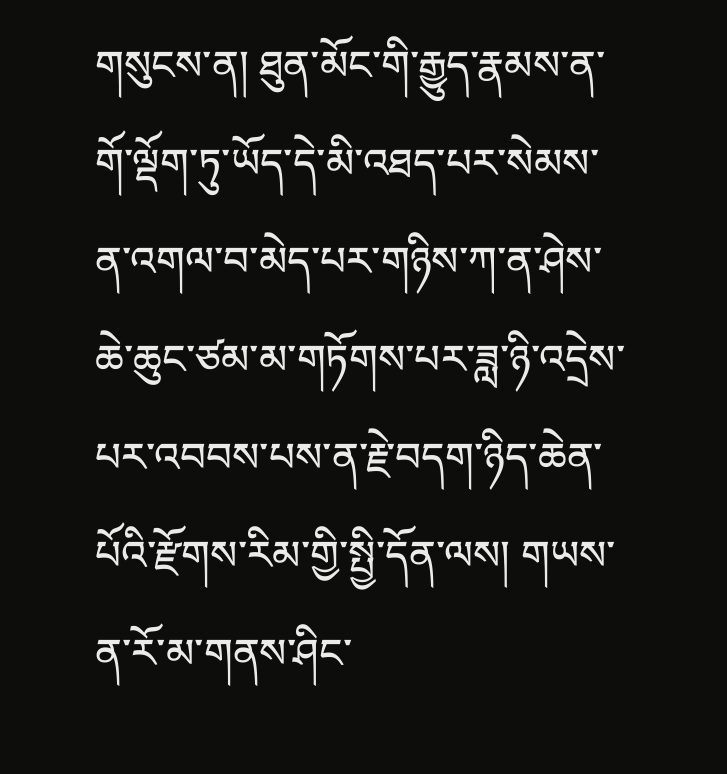གསུངས་ན། ཐུན་མོང་གི་རྒྱུད་རྣམས་ན་གོ་ལྡོག་ཏུ་ཡོད་དེ་མི་འཐད་པར་སེམས་ན་འགལ་བ་མེད་པར་གཉིས་ཀ་ན་ཤེས་ཆེ་ཆུང་ཙམ་མ་གཏོགས་པར་ཟླ་ཉི་འདྲེས་པར་འབབས་པས་ན་རྗེ་བདག་ཉིད་ཆེན་པོའི་རྫོགས་རིམ་གྱི་སྤྱི་དོན་ལས། གཡས་ན་རོ་མ་གནས་ཤིང་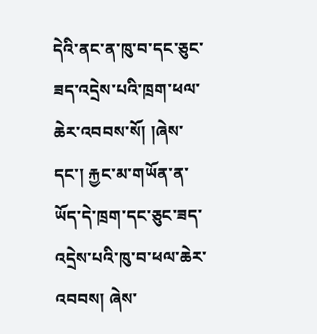དེའི་ནང་ན་ཁུ་བ་དང་ཅུང་ཟད་འདྲེས་པའི་ཁྲག་ཕལ་ཆེར་འབབས་སོ། །ཞེས་དང་། རྐྱང་མ་གཡོན་ན་ཡོད་དེ་ཁྲག་དང་ཅུང་ཟད་འདྲེས་པའི་ཁུ་བ་ཕལ་ཆེར་འབབས། ཞེས་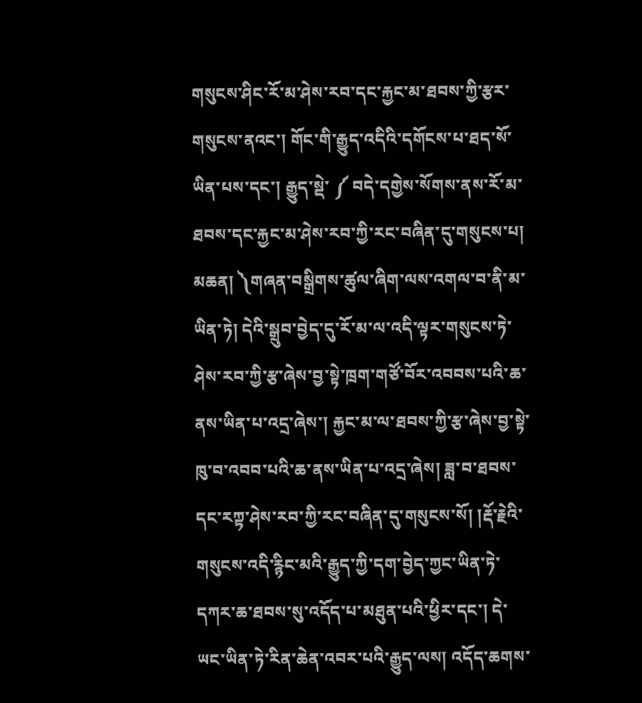གསུངས་ཤིང་རོ་མ་ཤེས་རབ་དང་རྐྱང་མ་ཐབས་ཀྱི་རྩར་གསུངས་ནའང་། གོང་གི་རྒྱུད་འདིའི་དགོངས་པ་ཐད་སོ་ཡིན་པས་དང་། རྒྱུད་སྡེ་ ༼ བདེ་དགྱེས་སོགས་ནས་རོ་མ་ཐབས་དང་རྐྱང་མ་ཤེས་རབ་ཀྱི་རང་བཞིན་དུ་གསུངས་པ། མཆན། ༽གཞན་བསྒྲིགས་ཚུལ་ཞིག་ལས་འགལ་བ་ནི་མ་ཡིན་ཏེ། དེའི་སྒྲུབ་བྱེད་དུ་རོ་མ་ལ་འདི་ལྟར་གསུངས་ཏེ་ཤེས་རབ་ཀྱི་རྩ་ཞེས་བྱ་སྟེ་ཁྲག་གཙོ་བོར་འབབས་པའི་ཆ་ནས་ཡིན་པ་འདྲ་ཞེས་། རྐྱང་མ་ལ་ཐབས་ཀྱི་རྩ་ཞེས་བྱ་སྟེ་ཁུ་བ་འབབ་པའི་ཆ་ནས་ཡིན་པ་འདྲ་ཞེས། ཟླ་བ་ཐབས་དང་རཀྟ་ཤེས་རབ་ཀྱི་རང་བཞིན་དུ་གསུངས་སོ། །རྡོ་རྗེའི་གསུངས་འདི་རྙིང་མའི་རྒྱུད་ཀྱི་དག་བྱེད་ཀྱང་ཡིན་ཏེ་དཀར་ཆ་ཐབས་སུ་འདོད་པ་མཐུན་པའི་ཕྱིར་དང་། དེ་ཡང་ཡིན་ཏེ་རིན་ཆེན་འབར་པའི་རྒྱུད་ལས། འདོད་ཆགས་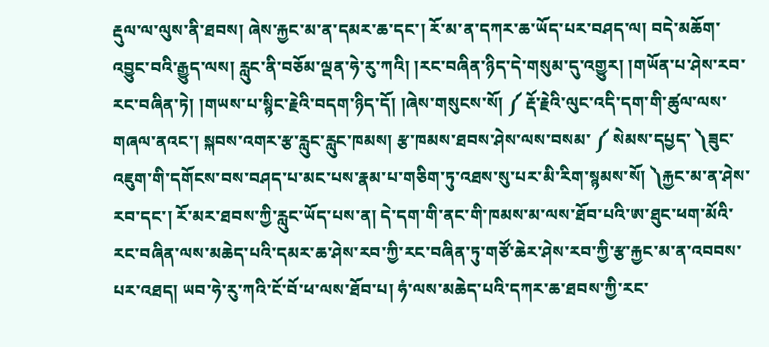རྡུལ་ལ་ལུས་ནི་ཐབས། ཞེས་རྐྱང་མ་ན་དམར་ཆ་དང་། རོ་མ་ན་དཀར་ཆ་ཡོད་པར་བཤད་ལ། བདེ་མཆོག་འབྱུང་བའི་རྒྱུད་ལས། རླུང་ནི་བཅོམ་ལྡན་ཧེ་རུ་ཀའི། །རང་བཞིན་ཉིད་དེ་གསུམ་དུ་འགྱུར། །གཡོན་པ་ཤེས་རབ་རང་བཞིན་ཏེ། །གཡས་པ་སྙིང་རྗེའི་བདག་ཉིད་དོ། །ཞེས་གསུངས་སོ། ༼ རྡོ་རྗེའི་ལུང་འདི་དག་གི་ཚུལ་ལས་གཞལ་ནའང་། སྐབས་འགར་རྩ་རླུང་རླུང་ཁམས། རྩ་ཁམས་ཐབས་ཤེས་ལས་བསམ་ ༼ སེམས་དཔྱད་ ༽ཟུང་འཇུག་གི་དགོངས་བས་བཤད་པ་མང་པས་རྣམ་པ་གཅིག་ཏུ་འཐས་སུ་པར་མི་རིག་སྙམས་སོ། ༽རྐྱང་མ་ན་ཤེས་རབ་དང་། རོ་མར་ཐབས་ཀྱི་རླུང་ཡོད་པས་ན། དེ་དག་གི་ནང་གི་ཁམས་མ་ལས་ཐོབ་པའི་ཨ་ཐུང་ཕག་མོའི་རང་བཞིན་ལས་མཆེད་པའི་དམར་ཆ་ཤེས་རབ་ཀྱི་རང་བཞིན་ཏུ་གཙོ་ཆེར་ཤེས་རབ་ཀྱི་རྩ་རྐྱང་མ་ན་འབབས་པར་འཐད། ཡབ་ཧེ་རུ་ཀའི་ངོ་བོ་ཕ་ལས་ཐོབ་པ། ཧཾ་ལས་མཆེད་པའི་དཀར་ཆ་ཐབས་ཀྱི་རང་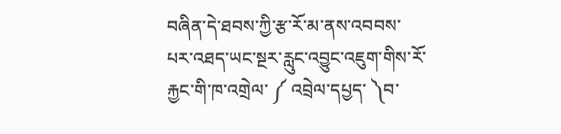བཞིན་དེ་ཐབས་ཀྱི་རྩ་རོ་མ་ནས་འབབས་པར་འཐད་ཡང་སྔར་རླུང་འབྱུང་འཇུག་གིས་རོ་རྐྱང་གི་ཁ་འགྲེལ་ ༼ འབྲེལ་དཔྱད་ ༽བ་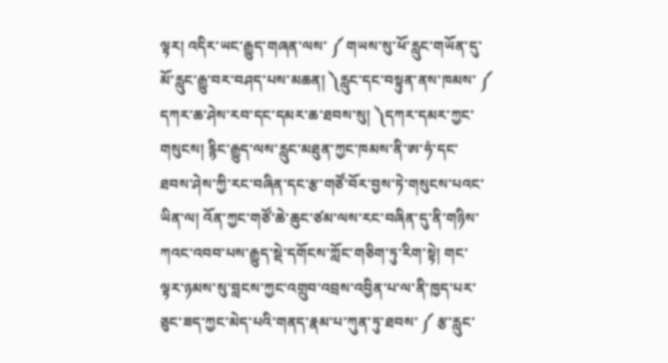ལྟར། འདིར་ཡང་རྒྱུད་གཞན་ལས་ ༼ གཡས་སུ་ཕོ་རླུང་གཡོན་དུ་མོ་རླུང་རྒྱུ་བར་བཤད་པས་མཆན། ༽རླུང་དང་བསྟུན་ནས་ཁམས་ ༼ དཀར་ཆ་ཤེས་རབ་དང་དམར་ཆ་ཐབས་སུ། ༽དཀར་དམར་ཀྱང་གསུངས། རྙིང་རྒྱུད་ལས་རླུང་མཐུན་ཀྱང་ཁམས་ནི་ཨ་ཧཾ་དང་ཐབས་ཤེས་ཀྱི་རང་བཞིན་དང་རྩ་གཙོ་བོར་བྱས་ཏེ་གསུངས་པའང་ཡིན་ལ། འོན་ཀྱང་གཙོ་ཆེ་ཆུང་ཙམ་ལས་རང་བཞིན་དུ་ནི་གཉིས་ཀའང་འབབ་པས་རྒྱུད་སྡེ་དགོངས་ཀློང་གཅིག་ཏུ་རིག་སྟེ། གང་ལྟར་ཉམས་སུ་བླངས་ཀྱང་འགྲུབ་འབྲས་འབྱིན་པ་ལ་ནི་ཁྱད་པར་ཅུང་ཟད་ཀྱང་མེད་པའི་གནད་རྣམ་པ་ཀུན་ཏུ་ཐབས་ ༼ རྩ་རླུང་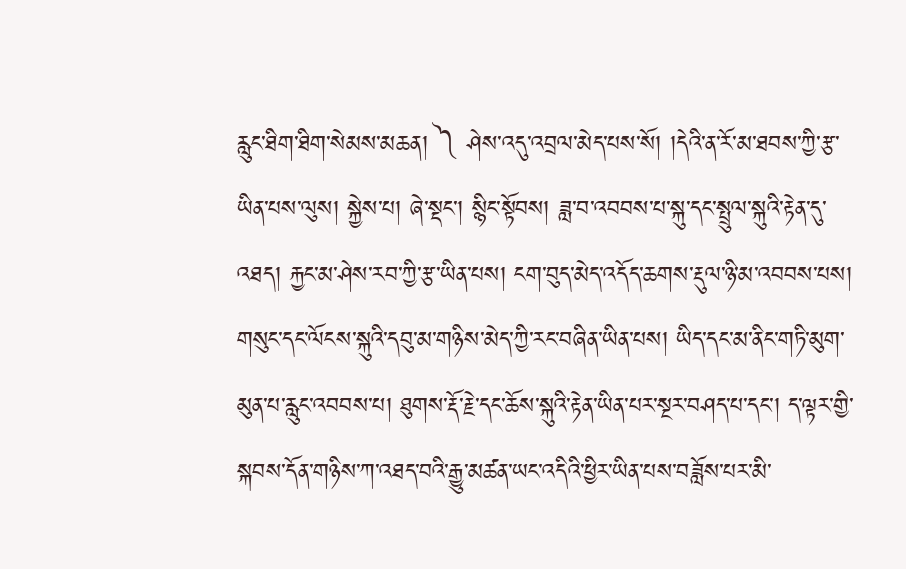རླུང་ཐིག་ཐིག་སེམས་མཆན། ༽ ཤེས་འདུ་འབྲལ་མེད་པས་སོ། །དེའི་ན་རོ་མ་ཐབས་ཀྱི་རྩ་ཡིན་པས་ལུས། སྐྱེས་པ། ཞེ་སྡང་། སྙིང་སྟོབས། ཟླ་བ་འབབས་པ་སྐུ་དང་སྤྲུལ་སྐུའི་རྟེན་དུ་འཐད། རྐྱང་མ་ཤེས་རབ་ཀྱི་རྩ་ཡིན་པས། ངག་བུད་མེད་འདོད་ཆགས་རྡུལ་ཉི་མ་འབབས་པས། གསུང་དང་ལོངས་སྐུའི་དབུ་མ་གཉིས་མེད་ཀྱི་རང་བཞིན་ཡིན་པས། ཡིད་དང་མ་ནིང་གཏི་མུག་མུན་པ་རླུང་འབབས་པ། ཐུགས་རྡོ་རྗེ་དང་ཆོས་སྐུའི་རྟེན་ཡིན་པར་སྔར་བཤད་པ་དང་། ད་ལྟར་གྱི་སྐབས་དོན་གཉིས་ཀ་འཐད་བའི་རྒྱུ་མཚན་ཡང་འདིའི་ཕྱིར་ཡིན་པས་བཟློས་པར་མི་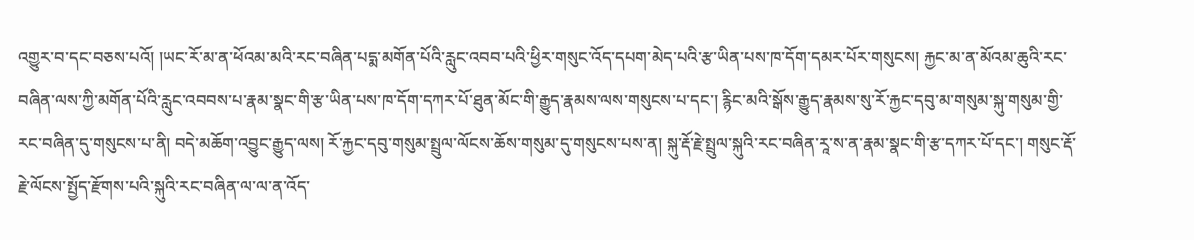འགྱུར་བ་དང་བཅས་པའོ། །ཡང་རོ་མ་ན་ཕོའམ་མའི་རང་བཞིན་པདྨ་མགོན་པོའི་རླུང་འབབ་པའི་ཕྱིར་གསུང་འོད་དཔག་མེད་པའི་རྩ་ཡིན་པས་ཁ་དོག་དམར་པོར་གསུངས། རྐྱང་མ་ན་མོའམ་ཆུའི་རང་བཞིན་ལས་ཀྱི་མགོན་པོའི་རླུང་འབབས་པ་རྣམ་སྣང་གི་རྩ་ཡིན་པས་ཁ་དོག་དཀར་པོ་ཐུན་མོང་གི་རྒྱུད་རྣམས་ལས་གསུངས་པ་དང་། རྙིང་མའི་སྒོས་རྒྱུད་རྣམས་སུ་རོ་རྐྱང་དབུ་མ་གསུམ་སྐུ་གསུམ་གྱི་རང་བཞིན་དུ་གསུངས་པ་ནི། བདེ་མཆོག་འབྱུང་རྒྱུད་ལས། རོ་རྐྱང་དབུ་གསུམ་སྤྲུལ་ལོངས་ཆོས་གསུམ་དུ་གསུངས་པས་ན། སྐུ་རྡོ་རྗེ་སྤྲུལ་སྐུའི་རང་བཞིན་རཱ་ས་ན་རྣམ་སྣང་གི་རྩ་དཀར་པོ་དང་། གསུང་རྡོ་རྗེ་ལོངས་སྤྱོད་རྫོགས་པའི་སྐུའི་རང་བཞིན་ལ་ལ་ན་འོད་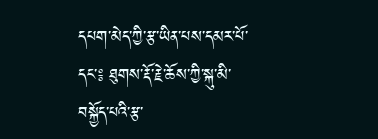དཔག་མེད་ཀྱི་རྩ་ཡིན་པས་དམར་པོ་དང་༔ ཐུགས་རྡོ་རྗེ་ཆོས་ཀྱི་སྐུ་མི་བསྐྱོད་པའི་རྩ་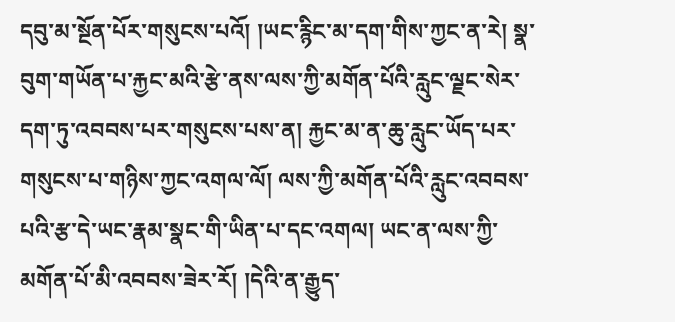དབུ་མ་སྔོན་པོར་གསུངས་པའོ། །ཡང་རྙིང་མ་དག་གིས་ཀྱང་ན་རེ། སྣ་བུག་གཡོན་པ་རྐྱང་མའི་རྩེ་ནས་ལས་ཀྱི་མགོན་པོའི་རླུང་ལྗང་སེར་དག་ཏུ་འབབས་པར་གསུངས་པས་ན། རྐྱང་མ་ན་ཆུ་རླུང་ཡོད་པར་གསུངས་པ་གཉིས་ཀྱང་འགལ་ལོ། ལས་ཀྱི་མགོན་པོའི་རླུང་འབབས་པའི་རྩ་དེ་ཡང་རྣམ་སྣང་གི་ཡིན་པ་དང་འགལ། ཡང་ན་ལས་ཀྱི་མགོན་པོ་མི་འབབས་ཟེར་རོ། །དེའི་ན་རྒྱུད་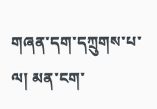གཞན་དག་དཀྲུགས་པ་ལ། མན་ངག་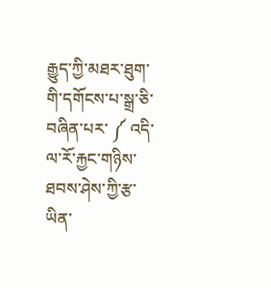རྒྱུད་ཀྱི་མཐར་ཐུག་གི་དགོངས་པ་སྒྲ་ཅི་བཞིན་པར་ ༼ འདི་ལ་རོ་རྐྱང་གཉིས་ཐབས་ཤེས་ཀྱི་རྩ་ཡིན་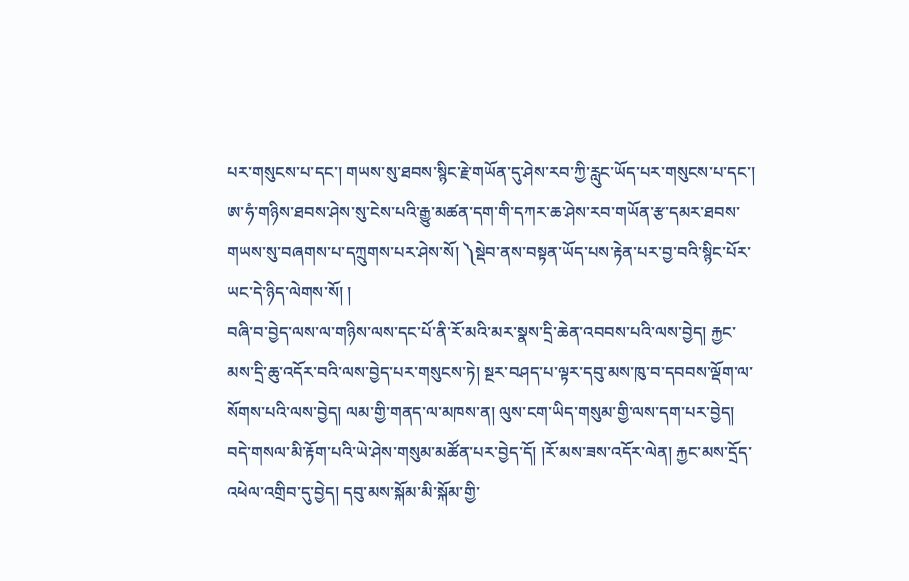པར་གསུངས་པ་དང་། གཡས་སུ་ཐབས་སྙིང་རྗེ་གཡོན་དུ་ཤེས་རབ་ཀྱི་རླུང་ཡོད་པར་གསུངས་པ་དང་། ཨ་ཧཾ་གཉིས་ཐབས་ཤེས་སུ་ངེས་པའི་རྒྱུ་མཚན་དག་གི་དཀར་ཆ་ཤེས་རབ་གཡོན་རྩ་དམར་ཐབས་གཡས་སུ་བཞགས་པ་དཀྲུགས་པར་ཤེས་སོ། ༽སྡེབ་ནས་བསྟན་ཡོད་པས་རྟེན་པར་བྱ་བའི་སྙིང་པོར་ཡང་དེ་ཉིད་ལེགས་སོ། །
བཞི་བ་བྱེད་ལས་ལ་གཉིས་ལས་དང་པོ་ནི་རོ་མའི་མར་སྣས་དྲི་ཆེན་འབབས་པའི་ལས་བྱེད། རྐྱང་མས་དྲི་ཆུ་འདོར་བའི་ལས་བྱེད་པར་གསུངས་ཏེ། སྔར་བཤད་པ་ལྟར་དབུ་མས་ཁུ་བ་དབབས་ལྡོག་ལ་སོགས་པའི་ལས་བྱེད། ལམ་གྱི་གནད་ལ་མཁས་ན། ལུས་ངག་ཡིད་གསུམ་གྱི་ལས་དག་པར་བྱེད། བདེ་གསལ་མི་རྟོག་པའི་ཡེ་ཤེས་གསུམ་མཚོན་པར་བྱེད་དོ། །རོ་མས་ཟས་འདོར་ལེན། རྐྱང་མས་དྲོད་འཕེལ་འགྲིབ་དུ་བྱེད། དབུ་མས་སྐོམ་མི་སྐོམ་གྱི་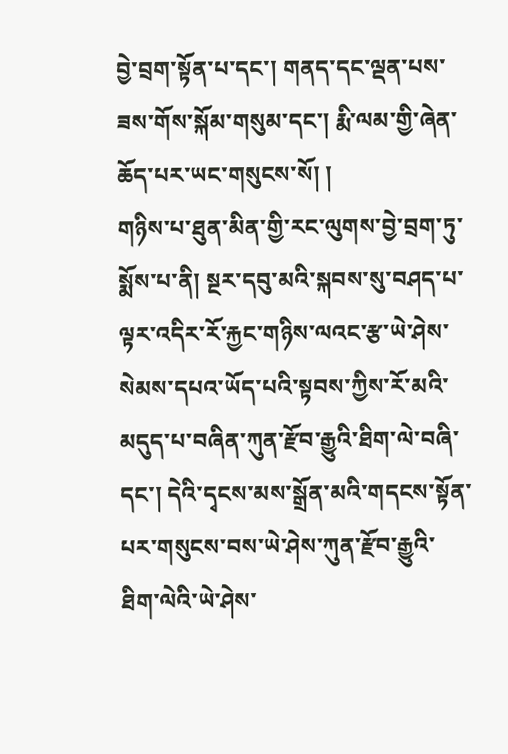བྱེ་བྲག་སྟོན་པ་དང་། གནད་དང་ལྡན་པས་ཟས་གོས་སྐོམ་གསུམ་དང་། རྨི་ལམ་གྱི་ཞེན་ཆོད་པར་ཡང་གསུངས་སོ། །
གཉིས་པ་ཐུན་མིན་གྱི་རང་ལུགས་བྱེ་བྲག་ཏུ་སྨོས་པ་ནི། སྔར་དབུ་མའི་སྐབས་སུ་བཤད་པ་ལྟར་འདིར་རོ་རྐྱང་གཉིས་ལའང་རྩ་ཡེ་ཤེས་སེམས་དཔའ་ཡོད་པའི་སྟབས་ཀྱིས་རོ་མའི་མདུད་པ་བཞིན་ཀུན་རྫོབ་རྒྱུའི་ཐིག་ལེ་བཞི་དང་། དེའི་དྭངས་མས་སྒྲོན་མའི་གདངས་སྟོན་པར་གསུངས་བས་ཡེ་ཤེས་ཀུན་རྫོབ་རྒྱུའི་ཐིག་ལེའི་ཡེ་ཤེས་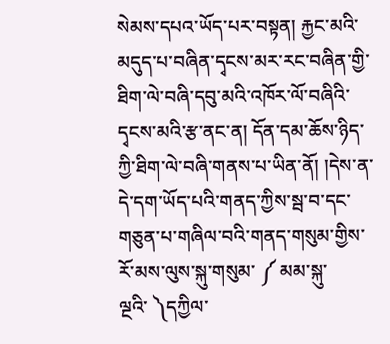སེམས་དཔའ་ཡོད་པར་བསྟན། རྐྱང་མའི་མདུད་པ་བཞིན་དྭངས་མར་རང་བཞིན་གྱི་ཐིག་ལེ་བཞི་དབུ་མའི་འཁོར་ལོ་བཞིའི་དྭངས་མའི་རྩ་ནང་ན། དོན་དམ་ཆོས་ཉིད་ཀྱི་ཐིག་ལེ་བཞི་གནས་པ་ཡིན་ནོ། །དེས་ན་དེ་དག་ཡོད་པའི་གནད་ཀྱིས་སྦ་བ་དང་གཅུན་པ་གཞིལ་བའི་གནད་གསུམ་གྱིས་རོ་མས་ལུས་སྐུ་གསུམ་ ༼ མམ་སྐུ་ལྔའི་ ༽དཀྱིལ་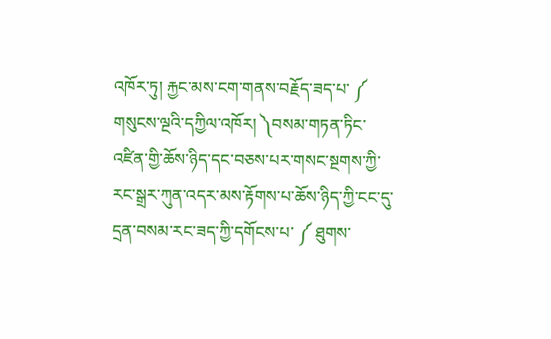འཁོར་ཏུ། རྐྱང་མས་ངག་གནས་བརྗོད་ཟད་པ་ ༼ གསུངས་ལྔའི་དཀྱིལ་འཁོར། ༽བསམ་གཏན་ཏིང་འཛིན་གྱི་ཆོས་ཉིད་དང་བཅས་པར་གསང་སྔགས་ཀྱི་རང་སྒྲར་ཀུན་འདར་མས་རྟོགས་པ་ཆོས་ཉིད་ཀྱི་ངང་དུ་དྲན་བསམ་རང་ཟད་ཀྱི་དགོངས་པ་ ༼ ཐུགས་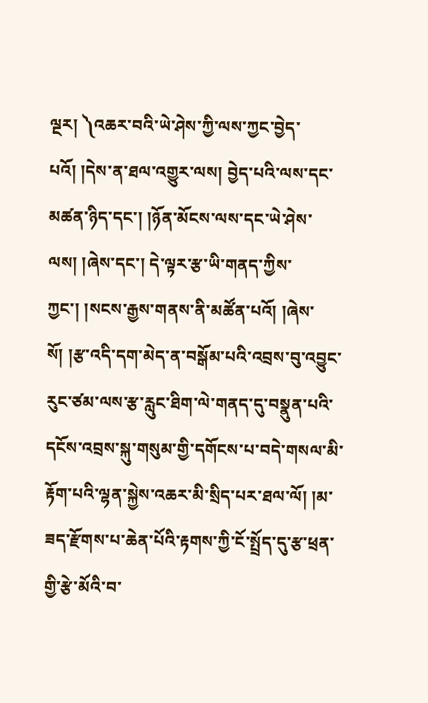ལྔར། ༽འཆར་བའི་ཡེ་ཤེས་ཀྱི་ལས་ཀྱང་བྱེད་པའོ། །དེས་ན་ཐལ་འགྱུར་ལས། བྱེད་པའི་ལས་དང་མཚན་ཉིད་དང་། །ཉོན་མོངས་ལས་དང་ཡེ་ཤེས་ལས། །ཞེས་དང་། དེ་ལྟར་རྩ་ཡི་གནད་ཀྱིས་ཀྱང་། །སངས་རྒྱས་གནས་ནི་མཚོན་པའོ། །ཞེས་སོ། །རྩ་འདི་དག་མེད་ན་བསྒོམ་པའི་འབྲས་བུ་འབྱུང་རུང་ཙམ་ལས་རྩ་རླུང་ཐིག་ལེ་གནད་དུ་བསྣུན་པའི་དངོས་འབྲས་སྐུ་གསུམ་གྱི་དགོངས་པ་བདེ་གསལ་མི་རྟོག་པའི་ལྷན་སྐྱེས་འཆར་མི་སྲིད་པར་ཐལ་ལོ། །མ་ཟད་རྫོགས་པ་ཆེན་པོའི་རྟགས་ཀྱི་ངོ་སྤྲོད་དུ་རྩ་ཕྲན་གྱི་རྩེ་མོའི་བ་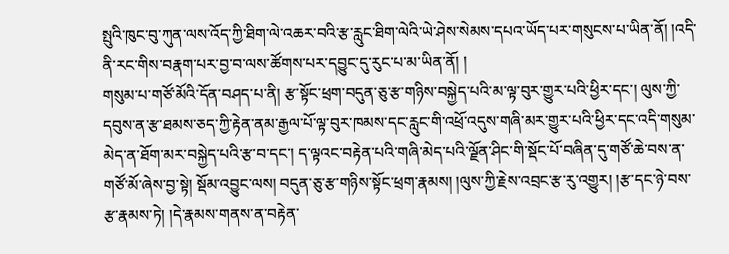སྤུའི་ཁུང་བུ་ཀུན་ལས་འོད་ཀྱི་ཐིག་ལེ་འཆར་བའི་རྩ་རླུང་ཐིག་ལེའི་ཡེ་ཤེས་སེམས་དཔའ་ཡོད་པར་གསུངས་པ་ཡིན་ནོ། །འདི་ནི་རང་གིས་བརྣག་པར་བྱ་བ་ལས་ཚོགས་པར་དབྱུང་དུ་རུང་པ་མ་ཡིན་ནོ། །
གསུམ་པ་གཙོ་མོའི་དོན་བཤད་པ་ནི། རྩ་སྟོང་ཕྲག་བདུན་ཅུ་རྩ་གཉིས་བསྐྱེད་པའི་མ་ལྟ་བུར་གྱུར་པའི་ཕྱིར་དང་། ལུས་ཀྱི་དབུས་ན་རྩ་ཐམས་ཅད་ཀྱི་རྟེན་ནམ་རྒྱལ་པོ་ལྟ་བུར་ཁམས་དང་རླུང་གི་འཕྲོ་འདུས་གཞི་མར་གྱུར་པའི་ཕྱིར་དང་འདི་གསུམ་མེད་ན་ཐོག་མར་བསྐྱེད་པའི་རྩ་བ་དང་། ད་ལྟའང་བརྟེན་པའི་གཞི་མེད་པའི་ལྗོན་ཤིང་གི་སྡོང་པོ་བཞིན་དུ་གཙོ་ཆེ་བས་ན་གཙོ་མོ་ཞེས་བྱ་སྟེ། སྡོམ་འབྱུང་ལས། བདུན་ཅུ་རྩ་གཉིས་སྟོང་ཕྲག་རྣམས། །ལུས་ཀྱི་རྗེས་འབྲང་རྩ་རུ་འགྱུར། །རྩ་དང་ཉེ་བས་རྩ་རྣམས་ཏེ། །དེ་རྣམས་གནས་ན་བརྟེན་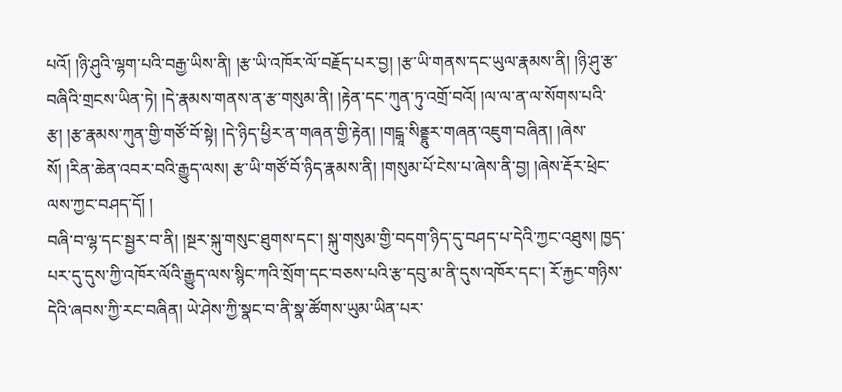པའོ། །ཉི་ཤུའི་ལྷག་པའི་བརྒྱ་ཡིས་ནི། །རྩ་ཡི་འཁོར་ལོ་བརྗོད་པར་བྱ། །རྩ་ཡི་གནས་དང་ཡུལ་རྣམས་ནི། །ཉི་ཤུ་རྩ་བཞིའི་གྲངས་ཡིན་ཏེ། །དེ་རྣམས་གནས་ན་རྩ་གསུམ་ནི། །རྟེན་དང་ཀུན་ཏུ་འགྲོ་བའོ། །ལ་ལ་ན་ལ་སོགས་པའི་རྩ། །རྩ་རྣམས་ཀུན་གྱི་གཙོ་བོ་སྟེ། །དེ་ཉིད་ཕྱིར་ན་གཞན་གྱི་རྟེན། །གངྒཱ་སིནྡྷུར་གཞན་འཇུག་བཞིན། །ཞེས་སོ། །རིན་ཆེན་འབར་བའི་རྒྱུད་ལས། རྩ་ཡི་གཙོ་བོ་ཉིད་རྣམས་ནི། །གསུམ་པོ་ངེས་པ་ཞེས་ནི་བྱ། །ཞེས་རྡོར་ཕྲེང་ལས་ཀྱང་བཤད་དོ། །
བཞི་བ་ལྷ་དང་སྦྱར་བ་ནི། །སྔར་སྐུ་གསུང་ཐུགས་དང་། སྐུ་གསུམ་གྱི་བདག་ཉིད་དུ་བཤད་པ་དེའི་ཀྱང་འཐུས། ཁྱད་པར་དུ་དུས་ཀྱི་འཁོར་ལོའི་རྒྱུད་ལས་སྙིང་ཀའི་སྲོག་དང་བཅས་པའི་རྩ་དབུ་མ་ནི་དུས་འཁོར་དང་། རོ་རྐྱང་གཉིས་དེའི་ཞབས་ཀྱི་རང་བཞིན། ཡེ་ཤེས་ཀྱི་སྣང་བ་ནི་སྣ་ཚོགས་ཡུམ་ཡིན་པར་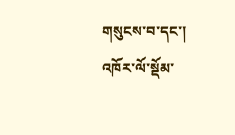གསུངས་བ་དང་། འཁོར་ལོ་སྡོམ་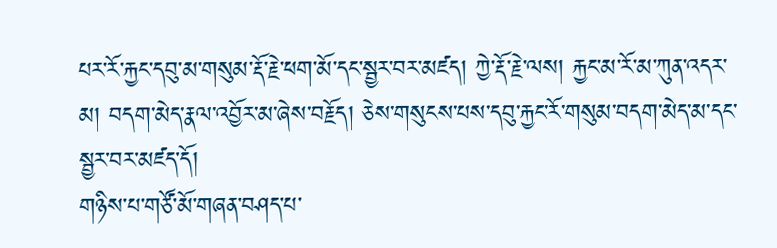པར་རོ་རྐྱང་དབུ་མ་གསུམ་རྡོ་རྗེ་ཕག་མོ་དང་སྦྱར་བར་མཛད། ཀྱེ་རྡོ་རྗེ་ལས། རྐྱང་མ་རོ་མ་ཀུན་འདར་མ། བདག་མེད་རྣལ་འབྱོར་མ་ཞེས་བརྗོད། ཅེས་གསུངས་པས་དབུ་རྐྱང་རོ་གསུམ་བདག་མེད་མ་དང་སྦྱར་བར་མཛད་དོ།
གཉིས་པ་གཙོ་མོ་གཞན་བཤད་པ་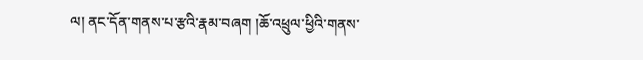ལ། ནང་དོན་གནས་པ་རྩའི་རྣམ་བཞག །ཆོ་འཕྲུལ་ཕྱིའི་གནས་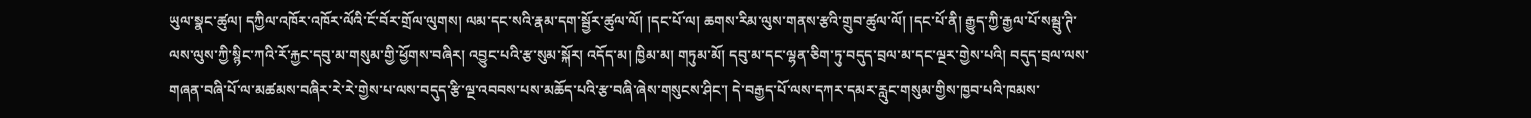ཡུལ་སྣང་ཚུལ། དཀྱིལ་འཁོར་འཁོར་ལོའི་ངོ་བོར་གྲོལ་ལུགས། ལམ་དང་སའི་རྣམ་དག་སྦྱོར་ཚུལ་ལོ། །དང་པོ་ལ། ཆགས་རིམ་ལུས་གནས་རྩའི་གྲུབ་ཚུལ་ལོ། །དང་པོ་ནི། རྒྱུད་ཀྱི་རྒྱལ་པོ་སམྦུ་ཊི་ལས་ལུས་ཀྱི་སྙིང་ཀའི་རོ་རྐྱང་དབུ་མ་གསུམ་གྱི་ཕྱོགས་བཞིར། འབྱུང་པའི་རྩ་སུམ་སྐོར། འདོད་མ། ཁྱིམ་མ། གཏུམ་མོ། དབུ་མ་དང་ལྷན་ཅིག་ཏུ་བདུད་བྲལ་མ་དང་ལྔར་གྱེས་པའི། བདུད་བྲལ་ལས་གཞན་བཞི་པོ་ལ་མཚམས་བཞིར་རེ་རེ་གྱེས་པ་ལས་བདུད་རྩི་ལྔ་འབབས་པས་མཆོད་པའི་རྩ་བཞི་ཞེས་གསུངས་ཤིང་། དེ་བརྒྱད་པོ་ལས་དཀར་དམར་རླུང་གསུམ་གྱིས་ཁྱབ་པའི་ཁམས་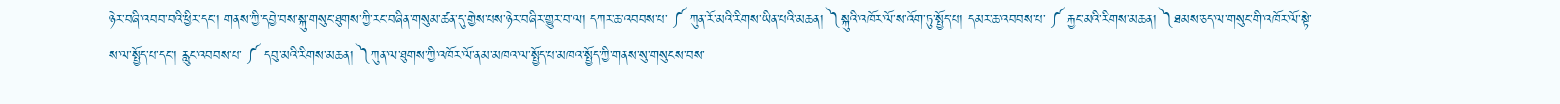ཉེར་བཞི་འབབ་བའི་ཕྱིར་དང་། གནས་ཀྱི་དབྱེ་བས་སྐུ་གསུང་ཐུགས་ཀྱི་རང་བཞིན་གསུམ་ཚན་དུ་གྱེས་པས་ཉེར་བཞིར་གྱུར་བ་ལ། དཀར་ཆ་འབབས་པ་ ༼ ཀུན་རོ་མའི་རིགས་ཡིན་པའི་མཆན། ༽སྐུའི་འཁོར་ལོ་ས་འོག་ཏུ་སྤྱོད་པ། དམར་ཆ་འབབས་པ་ ༼ རྐྱང་མའི་རིགས་མཆན། ༽ཐམས་ཅད་ལ་གསུང་གི་འཁོར་ལོ་སྟེ་ས་ལ་སྤྱོད་པ་དང་། རླུང་འབབས་པ་ ༼ དབུ་མའི་རིགས་མཆན། ༽ཀུན་ལ་ཐུགས་ཀྱི་འཁོར་ལོ་ནམ་མཁའ་ལ་སྤྱོད་པ་མཁའ་སྤྱོད་ཀྱི་གནས་སུ་གསུངས་བས་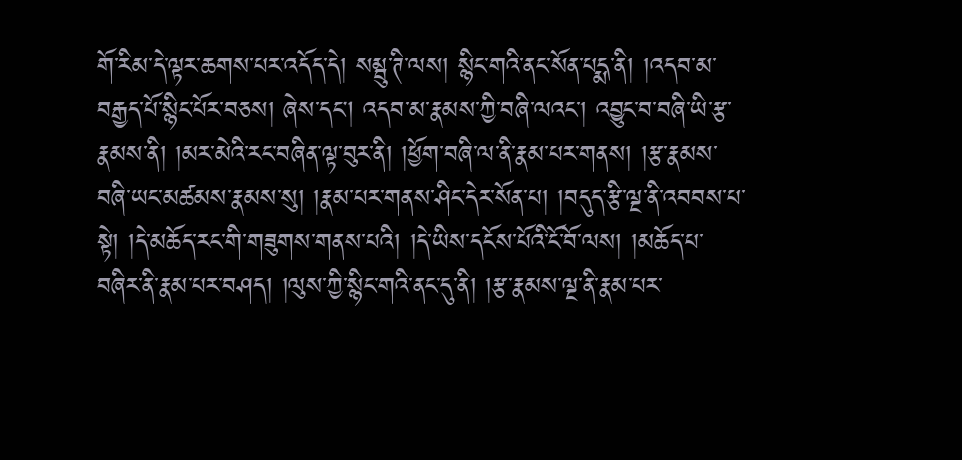གོ་རིམ་དེ་ལྟར་ཆགས་པར་འདོད་དེ། སམྦུ་ཊི་ལས། སྙིང་གའི་ནང་སོན་པདྨ་ནི། །འདབ་མ་བརྒྱད་པོ་སྙིང་པོར་བཅས། ཞེས་དང། འདབ་མ་རྣམས་ཀྱི་བཞི་ལའང་། འབྱུང་བ་བཞི་ཡི་རྩ་རྣམས་ནི། །མར་མེའི་རང་བཞིན་ལྟ་བུར་ནི། །ཕྱོག་བཞི་ལ་ནི་རྣམ་པར་གནས། །རྩ་རྣམས་བཞི་ཡང་མཚམས་རྣམས་སུ། །རྣམ་པར་གནས་ཤིང་དེར་སོན་པ། །བདུད་རྩི་ལྔ་ནི་འབབས་པ་སྟེ། །དེ་མཆོད་རང་གི་གཟུགས་གནས་པའི། །དེ་ཡིས་དངོས་པོའི་ངོ་བོ་ལས། །མཆོད་པ་བཞིར་ནི་རྣམ་པར་བཤད། །ལུས་ཀྱི་སྙིང་གའི་ནང་དུ་ནི། །རྩ་རྣམས་ལྔ་ནི་རྣམ་པར་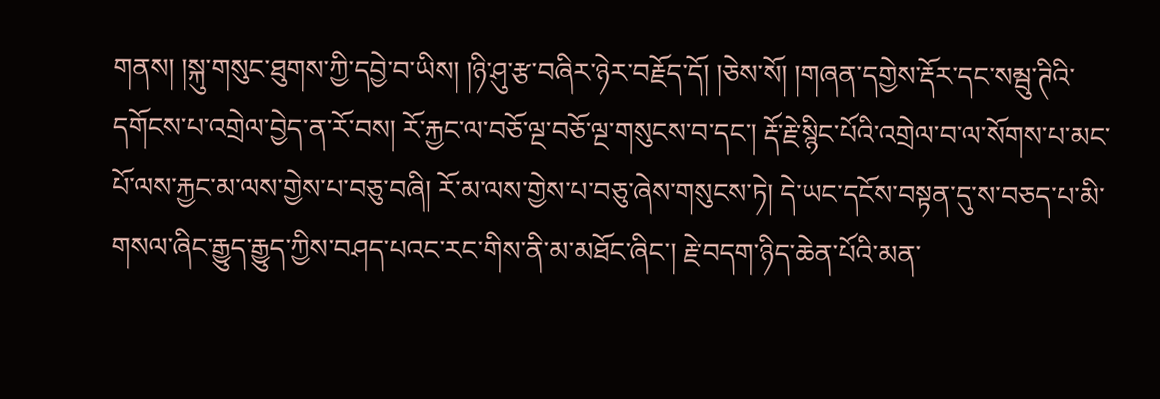གནས། །སྐུ་གསུང་ཐུགས་ཀྱི་དབྱེ་བ་ཡིས། །ཉི་ཤུ་རྩ་བཞིར་ཉེར་བརྗོད་དོ། །ཅེས་སོ། །གཞན་དགྱེས་རྡོར་དང་སམྦུ་ཊིའི་དགོངས་པ་འགྲེལ་བྱེད་ན་རོ་བས། རོ་རྐྱང་ལ་བཅོ་ལྔ་བཅོ་ལྔ་གསུངས་བ་དང་། རྡོ་རྗེ་སྙིང་པོའི་འགྲེལ་བ་ལ་སོགས་པ་མང་པོ་ལས་རྐྱང་མ་ལས་གྱེས་པ་བཅུ་བཞི། རོ་མ་ལས་གྱེས་པ་བཅུ་ཞེས་གསུངས་ཏེ། དེ་ཡང་དངོས་བསྟན་དུ་ས་བཅད་པ་མི་གསལ་ཞིང་རྒྱུད་རྒྱུད་ཀྱིས་བཤད་པའང་རང་གིས་ནི་མ་མཐོང་ཞིང་། རྗེ་བདག་ཉིད་ཆེན་པོའི་མན་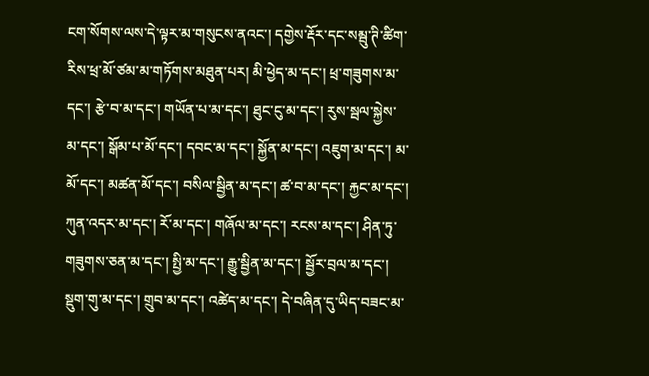ངག་སོགས་ལས་དེ་ལྟར་མ་གསུངས་ནའང་། དགྱེས་རྡོར་དང་སམྦུ་ཊི་ཚིག་རིས་ཕྲ་མོ་ཙམ་མ་གཏོགས་མཐུན་པར། མི་ཕྱེད་མ་དང་། ཕྲ་གཟུགས་མ་དང་། རྩེ་བ་མ་དང་། གཡོན་པ་མ་དང་། ཐུང་ངུ་མ་དང་། རུས་སྦལ་སྐྱེས་མ་དང་། སྒོམ་པ་མོ་དང་། དབང་མ་དང་། སྐྱོན་མ་དང་། འཇུག་མ་དང་། མ་མོ་དང་། མཚན་མོ་དང་། བསིལ་སྦྱིན་མ་དང་། ཚ་བ་མ་དང་། རྐྱང་མ་དང་། ཀུན་འདར་མ་དང་། རོ་མ་དང་། གཞོལ་མ་དང་། རངས་མ་དང་། ཤིན་ཏུ་གཟུགས་ཅན་མ་དང་། སྤྱི་མ་དང་། རྒྱུ་སྦྱིན་མ་དང་། སྦྱོར་བྲལ་མ་དང་། སྡུག་གུ་མ་དང་། གྲུབ་མ་དང་། འཚེད་མ་དང་། དེ་བཞིན་དུ་ཡིད་བཟང་མ་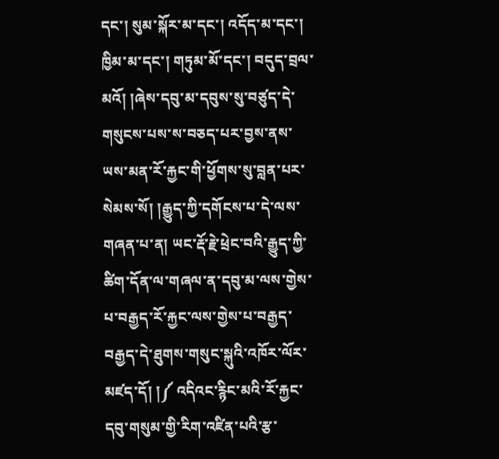དང་། སུམ་སྐོར་མ་དང་། འདོད་མ་དང་། ཁྱིམ་མ་དང་། གཏུམ་མོ་དང་། བདུད་བྲལ་མའོ། །ཞེས་དབུ་མ་དབུས་སུ་བཙུད་དེ་གསུངས་པས་ས་བཅད་པར་བྱས་ནས་ཡས་མན་རོ་རྐྱང་གི་ཕྱོགས་སུ་བླན་པར་སེམས་སོ། །རྒྱུད་ཀྱི་དགོངས་པ་དེ་ལས་གཞན་པ་ན། ཡང་རྡོ་རྗེ་ཕྲེང་བའི་རྒྱུད་ཀྱི་ཚིག་དོན་ལ་གཞལ་ན་དབུ་མ་ལས་གྱེས་པ་བརྒྱད་རོ་རྐྱང་ལས་གྱེས་པ་བརྒྱད་བརྒྱད་དེ་ཐུགས་གསུང་སྐུའི་འཁོར་ལོར་མཛད་དོ། །༼ འདིའང་རྙིང་མའི་རོ་རྐྱང་དབུ་གསུམ་གྱི་རིག་འཛིན་པའི་རྩ་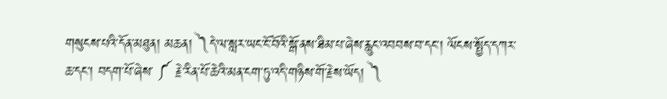གསུངས་པའི་དོན་མཐུན། མཆན། ༽དེ་ལ་སླར་ཡང་ངོ་བོའི་སྒོ་ནས་ཐིམ་པ་ཞེས་རླུང་འབབས་བ་དང་། ལོངས་སྤྱོད་དཀར་ཆ་དང་། བདག་པོ་ཞེས་ ༼ རྗེ་རིན་པོ་ཆེའི་མན་ངག་ཏུ་འདི་གཉིས་གོ་རྗེས་ཡོད། ༽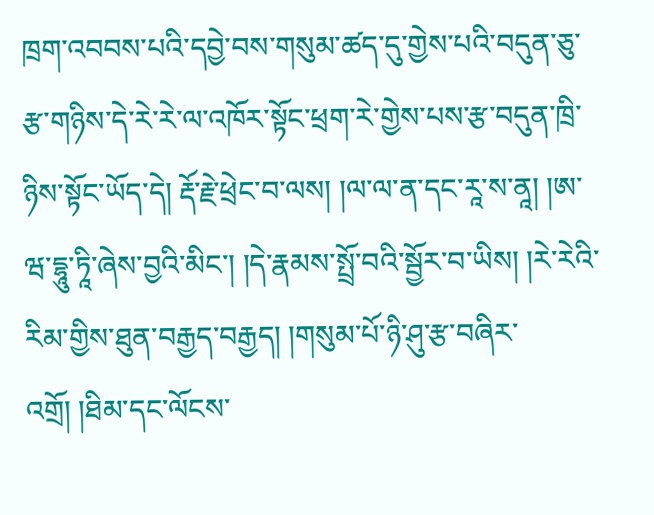ཁྲག་འབབས་པའི་དབྱེ་བས་གསུམ་ཚད་དུ་གྱེས་པའི་བདུན་ཅུ་རྩ་གཉིས་དེ་རེ་རེ་ལ་འཁོར་སྟོང་ཕྲག་རེ་གྱེས་པས་རྩ་བདུན་ཁྲི་ཉིས་སྟོང་ཡོད་དེ། རྡོ་རྗེ་ཕྲེང་བ་ལས། །ལ་ལ་ན་དང་རཱ་ས་ནཱ། །ཨ་ཝ་དྷཱུ་ཏཱི་ཞེས་བྱའི་མིང་། །དེ་རྣམས་སྤྲོ་བའི་སྦྱོར་བ་ཡིས། །རེ་རེའི་རིམ་གྱིས་ཐུན་བརྒྱད་བརྒྱད། །གསུམ་པོ་ཉི་ཤུ་རྩ་བཞིར་འགྲོ། །ཐིམ་དང་ལོངས་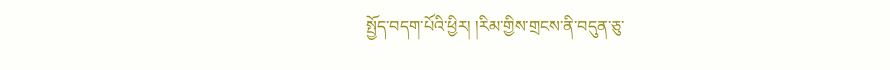སྤྱོད་བདག་པོའི་ཕྱིར། །རིམ་གྱིས་གྲངས་ནི་བདུན་ཅུ་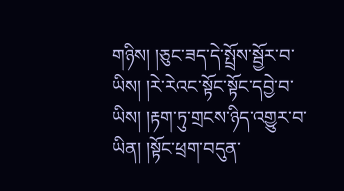གཉིས། །ཅུང་ཟད་དེ་སྤྲོས་སྦྱོར་བ་ཡིས། །རེ་རེའང་སྟོང་སྟོང་དབྱེ་བ་ཡིས། །རྟག་ཏུ་གྲངས་ཉིད་འགྱུར་བ་ཡིན། །སྟོང་ཕྲག་བདུན་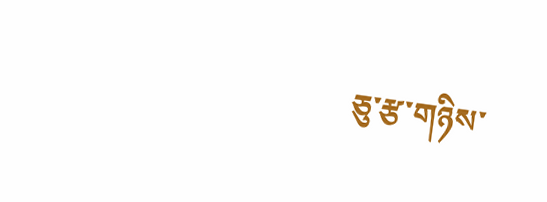ཅུ་རྩ་གཉིས་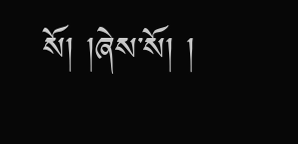སོ། །ཞེས་སོ། །